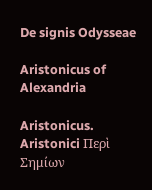De signis Odysseae

Aristonicus of Alexandria

Aristonicus. Aristonici Περὶ Σημίων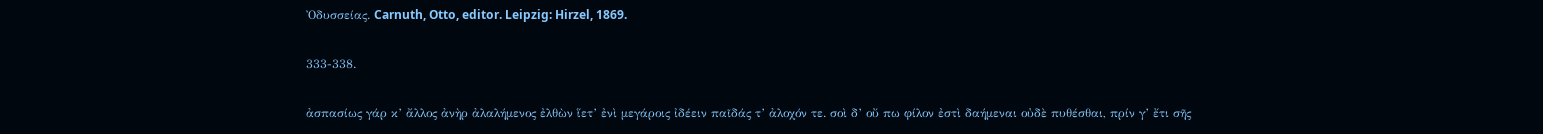Ὀδυσσείας. Carnuth, Otto, editor. Leipzig: Hirzel, 1869.

333-338.

ἀσπασίως γάρ κ’ ἄλλος ἀνὴρ ἀλαλήμενος ἐλθὼν ἵετ’ ἐνὶ μεγάροις ἰδέειν παῖδάς τ’ ἀλοχόν τε. σοὶ δ’ οὔ πω φίλον ἐστὶ δαήμεναι οὐδὲ πυθέσθαι, πρίν γ’ ἔτι σῆς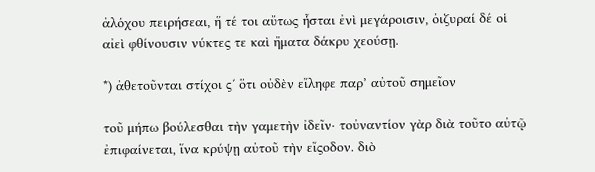ἀλόχου πειρήσεαι, ἥ τέ τοι αὔτως ἧσται ἐνὶ μεγάροισιν, ὀιζυραί δέ οἱ αἰεὶ φθίνουσιν νύκτες τε καὶ ἤματα δάκρυ χεούσῃ.

*) ἀθετοῦνται στίχοι ϛ′ ὅτι οὐδὲν εἴληφε παρ’ αὐτοῦ σημεῖον

τοῦ μήπω βούλεσθαι τὴν γαμετὴν ἰδεῖν· τοὐναντίον γὰρ διὰ τοῦτο αὐτῷ ἐπιφαίνεται, ἵνα κρύψῃ αὐτοῦ τὴν εἴςοδον. διὸ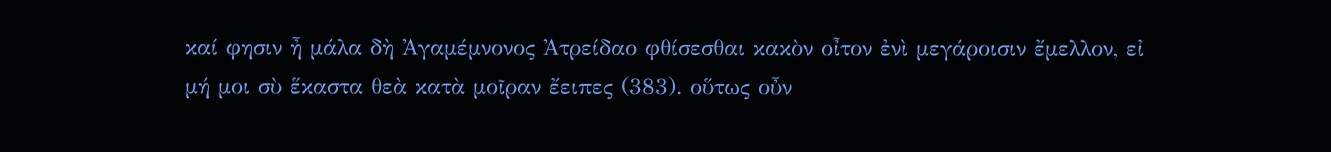καί φησιν ἦ μάλα δὴ Ἀγαμέμνονος Ἀτρείδαο φθίσεσθαι κακὸν οἶτον ἐνὶ μεγάροισιν ἔμελλον, εἰ μή μοι σὺ ἕκαστα θεὰ κατὰ μοῖραν ἔειπες (383). οὕτως οὖν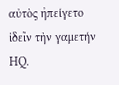αὐτὸς ἠπείγετο ἰδεῖν τὴν γαμετήν HQ.